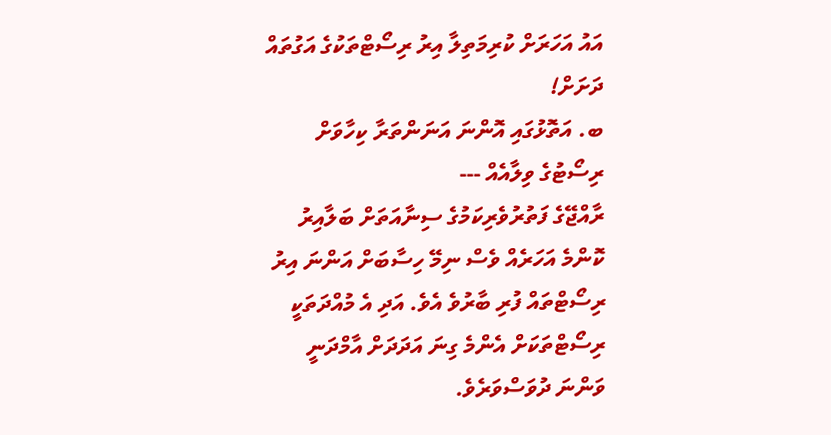އައު އަހަރަށް ކުރިމަތިލާ އިރު ރިސޯޓްތަކުގެ އަގުތައް ދަށަށް!
ބ. އަތޮޅުގައި އޮންނަ އަނަންތަރާ ކިހާވަށް ރިސޯޓުގެ ވިލާއެއް ---
ރާއްޖޭގެ ފަތުރުވެރިކަމުގެ ސިނާއަތަށް ބަލާއިރު ކޮންމެ އަހަރެއް ވެސް ނިމޭ ހިސާބަށް އަންނަ އިރު ރިސޯޓްތައް ފުރި ބާރުވެ އެވެ. އަދި އެ މުއްދަތަކީ ރިސޯޓްތަކަށް އެންމެ ގިނަ އަދަދަށް އާމްދަނީ ވަންނަ ދުވަސްވަރެވެ.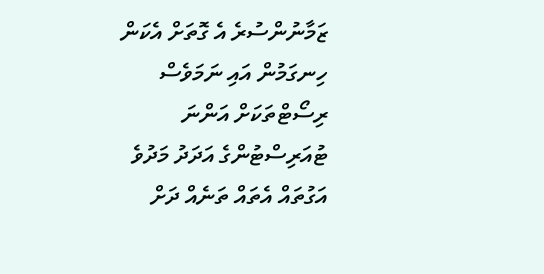ޒަމާނުންސުރެ އެ ގޮތަށް އެކަން ހިނގަމުން އައި ނަމަވެސް ރިސޯޓްތަކަށް އަންނަ ޓުއަރިސްޓުންގެ އަދަދު މަދުވެ އަގުތައް އެތައް ތަނެއް ދަށް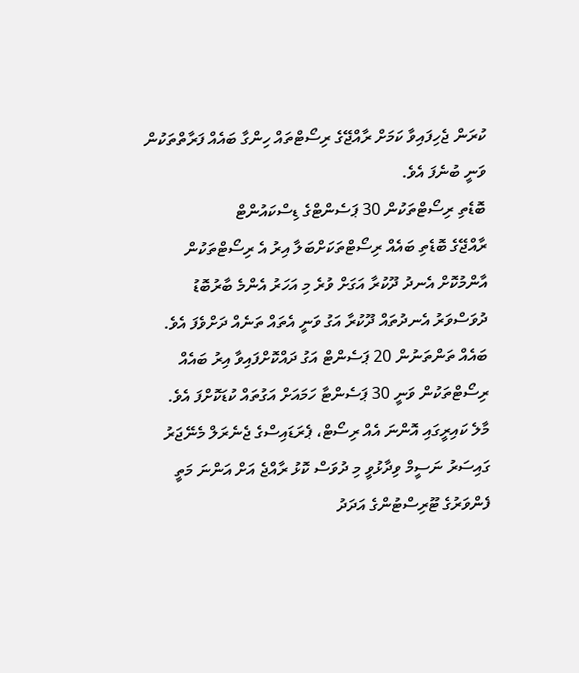ކުރަން ޖެހިފައިވާ ކަމަށް ރާއްޖޭގެ ރިސޯޓްތައް ހިންގާ ބައެއް ފަރާތްތަކުން ވަނީ ބުނެފަ އެވެ.
ބޮޑެތި ރިސޯޓްތަކުން 30 ޕަސެންޓްގެ ޑިސްކައުންޓް
ރާއްޖޭގެ ބޮޑެތި ބައެއް ރިސޯޓްތަކަށްބަލާ އިރު އެ ރިސޯޓްތަކުން އާންމުކޮށް އެނދު ދޫކުރާ އަގަށް ވުރެ މި އަހަރު އެންމެ ބާރުބޮޑު ދުވަސްވަރު އެނދުތައް ދޫކުރާ އަގު ވަނީ އެތައް ތަނެއް ދަށްވެފަ އެވެ. ބައެއް ތަންތަނުން 20 ޕަސެންޓް އަގު ދައްކޮށްފައިވާ އިރު ބައެއް ރިސޯޓްތަކުން ވަނީ 30 ޕަސެންޓާ ހަމައަށް އަގުތައް ކުޑަކޮށްފަ އެވެ.
މާލެ ކައިރީގައި އޮންނަ އެއް ރިސޯޓް، ޕެރަޑައިސްގެ ޖެނެރަލް މެނޭޖަރު ގައިސަރު ނަސީމް ވިދާޅުވީ މި ދުވަސް ކޮޅު ރާއްޖެ އަށް އަންނަ މަތީ ފެންވަރުގެ ޓޫރިސްޓުންގެ އަދަދު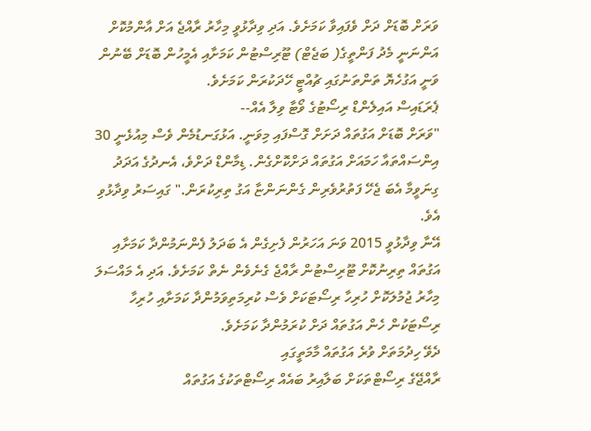ވަރަށް ބޮޑަށް ދަށް ވެފައިވާ ކަމަށެވެ. އަދި ވިދާޅުވީ މިހާރު ރާއްޖެ އަށް އާންމުކޮށް އަންނަނީ މެދު ފަންތީގެ( ބަޖެޓް) ޓޫރިސްޓުން ކަމަށާއި އެމީހުން ބޮޑަށް ބޭނުން ވަނީ އަގުހެޔޮ ތަންތަނުގައި ޗުއްޓީ ހޭދަކުރަން ކަމަށެވެ.
ޕެރަޑައިސް އައިލެންޑް ރިސޯޓުގެ ވޯޓާ ވިލާ އެއް--
"ވަރަށް ބޮޑަށް އަގުތައް ދަށަށް ގޮސްފައި މިވަނީ. އަޅުގަނޑުމެން ވެސް މިއުޅެނީ 30 އިންސައްތައާ ހަމައަށް އަގުތައް ދަށްކޮށްގެން. ޑިމާންޑް ދަށްވެ، އެނދުގެ އަދަދު ގިނަވީމާ އެބަ ޖެހޭ ފަތުރުވެރިން ގެންނަންޏާ އަގު ތިރިކުރަން." ގައިސަރު ވިދާޅުވި އެވެ.
އޭނާ ވިދާޅުވީ 2015 ވަނަ އަހަރުން ފެށިގެން އެ ބަދަލު ފެންނަމުންދާ ކަމަށާއި އަގުތައް ތިރިނުކޮށް ޓޫރިސްޓުން ރާއްޖެ ގެނެވެން ނެތް ކަމަށެވެ. އަދި އެ މައްސަލަ މިހާރު ޖުމުލަކޮށް ހުރިހާ ރިސޯޓަކަށް ވެސް ކުރިމަތިވަމުންދާ ކަމަށާއި ހުރިހާ ރިސޯޓަކުން ހެން އަގުތައް ދަށް ކުރަމުންދާ ކަމަށެވެ.
ދެވޭ ހިދުމަތަށް ވުރެ އަގުތައް މާމަތީގައި
ރާއްޖޭގެ ރިސޯޓްތަކަށް ބަލާއިރު ބައެއް ރިސޯޓްތަކުގެ އަގުތައް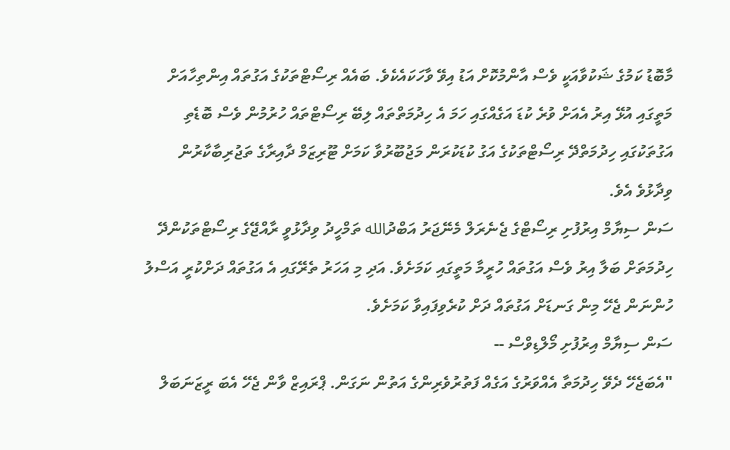މާބޮޑު ކަމުގެ ޝަކުވާއަކީ ވެސް އާންމުކޮށް އަޑު އިވޭ ވާހަކައެކެވެ. ބައެއް ރިސޯޓްތަކުގެ އަގުތައް އިންތިހާއަށް މަތީގައި އުޅޭ އިރު އެއަށް ވުރެ ކުޑަ އަގެއްގައި ހަމަ އެ ހިދުމަތްތައް ލިބޭ ރިސޯޓްތައް ހުރުމުން ވެސް ބޮޑެތި އަގުތަކުގައި ހިދުމަތްދޭ ރިސޯޓްތަކުގެ އަގު ކުޑަކުރަން މަޖުބޫރުވާ ކަމަށް ޓޫރިޒަމް ދާއިރާގެ ތަޖުރިބާކާރުން ވިދާޅުވެ އެވެ.
ސަން ސިޔާމް އިރުފުށި ރިސޯޓްގެ ޖެނެރަލް މެނޭޖަރު އަބްދުالله ތަމްހީދު ވިދާޅުވީ ރާއްޖޭގެ ރިސޯޓްތަކުންދޭ ހިދުމަތަށް ބަލާ އިރު ވެސް އަގުތައް ހުރީމާ މަތީގައި ކަމަށެވެ. އަދި މި އަހަރު ތެރޭގައި އެ އަގުތައް ދަށްކުރީ އަސްލު ހުންނަން ޖެހޭ މިން ގަނޑަށް އަގުތައް ދަށް ކުރެވިފައިވާ ކަމަށެވެ.
ސަން ސިޔާމް އިރުފުށި މޯލްޑިވްސް --
"އެބަޖެހޭ ދެވޭ ހިދުމަތާ އެއްވަރުގެ އަގެއް ފަތުރުވެރިންގެ އަތުން ނަގަން. ޕްރައިޒް ވާން ޖެހޭ އެބަ ރީޒަނަބަލް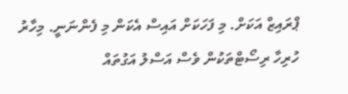ޕްރައިޒް އަކަށް. މި ފަހަކަށް އައިސް އެކަން މި ފެންނަނީ. މިހާރު ހުރިހާ ރިސޯޓްތަކުން ވެސް އަސްލު އަގުތައް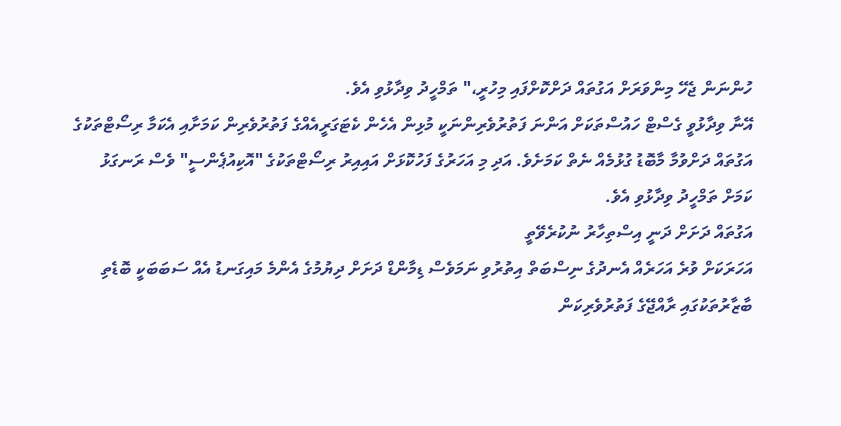ހުންނަން ޖެހޭ މިންވަރަށް އަގުތައް ދަށްކޮށްފައި މިހުރީ،" ތަމްހީދު ވިދާޅުވި އެވެ.
އޭނާ ވިދާޅުވީ ގެސްޓް ހައުސްތަކަށް އަންނަ ފަތުރުވެރިންނަކީ މުޅިން އެހެން ކެޓަގަރީއެއްގެ ފަތުރުވެރިން ކަމަށާއި އެކަމާ ރިސޯޓްތަކުގެ އަގުތައް ދަށްވުމާ މާބޮޑު ގުޅުމެއް ނެތް ކަމަށެވެ. އަދި މި އަހަރުގެ ފަހުކޮޅަށް އައިއިރު ރިސޯޓްތަކުގެ "އޮކިއުޕެންސީ" ވެސް ރަނގަޅު ކަމަށް ތަމްހީދު ވިދާޅުވި އެވެ.
އަގުތައް ދަށަށް ދަނީ އިސްތިހާރު ނުކުރެވޭތީ
އަހަރަކަށް ވުރެ އަހަރެއް އެނދުގެ ނިސްބަތް އިތުރުވި ނަމަވެސް ޑިމާންޑް ދަށަށް ދިޔުމުގެ އެންމެ މައިގަނޑު އެއް ސަބަބަކީ ބޮޑެތި ބާޒާރުތަކުގައި ރާއްޖޭގެ ފަތުރުވެރިކަން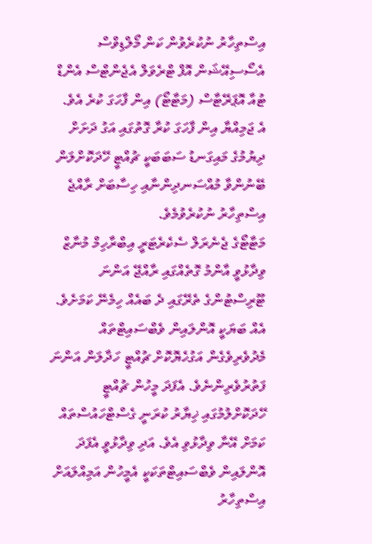އިސްތިހާރު ނުކުރެވުން ކަން މޯލްޑިވްސް އެސޯސިއޭޝަން އޮފް ޓްރެވަލް އެޖެންޓްސް އެންޑް ޓުއާ އޮޕަރޭޓާސް (މަޓާޓޯ) އިން ފާހަގަ ކުރެ އެވެ.
އެ ޖަމިއްޔާ އިން ފާހަގަ ކުރާ ގޮތުގައި އަގު ދަށަށް ދިޔުމުގެ މައިގަނޑު ސަބަބަކީ ޗުއްޓީ ހޭދަކޮށްލަން ބޭނުންވާ މުއްސަނދިންނާއި ހިސާބަށް ރާއްޖެ އިސްތިހާރު ނުކުރެވުމެވެ.
މަޓާޓޯގެ ޖެނެރަލް ސެކެރެޓަރީ އިބްރާހިމް މުނާޒް ވިދާޅުވީ އާންމު ގޮތެއްގައި ރާއްޖޭ އަންނަ ޓޫރިސްޓުންގެ ތެރޭގައި ދެ ބައެއް ހިމެނޭ ކަމަށެވެ. އެއް ބަޔަކީ އޮންލައިން ވެބްސައިޓްތައް މެދުވެރިވެގެން އަގުހެޔޮކޮށް ޗުއްޓީ ހަދާލަން އަންނަ ފަތުރުވެރިންނެވެ. އެފަދަ މީހުން ޗުއްޓީ ހޭދަކޮށްލުމުގައި ޚިޔާރު ކުރަނީ ގެސްޓްހައުސްތައް ކަމަށް އޭނާ ވިދާޅުވި އެވެ. އަދި ވިދާޅުވީ އެފަދަ އޮންލައިން ވެބްސައިޓްތަކަކީ އެމީހުން އަމިއްލައަށް އިސްތިހާރު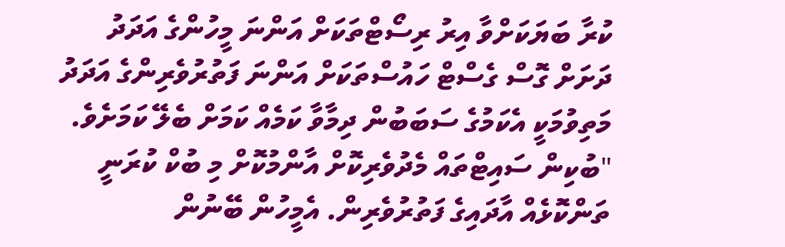ކުރާ ބަޔަކަށްވާ އިރު ރިސޯޓްތަކަށް އަންނަ މީހުންގެ އަދަދު ދަށަށް ގޮސް ގެސްޓް ހައުސްތަކަށް އަންނަ ފަތުރުވެރިންގެ އަދަދު މަތިވުމަކީ އެކަމުގެ ސަބަބުން ދިމާވާ ކަމެއް ކަމަށް ބެލޭ ކަމަށެވެ.
"ބުކިން ސައިޓްތައް މެދުވެރިކޮށް އާންމުކޮށް މި ބުކް ކުރަނީ ތަންކޮޅެއް އާދައިގެ ފަތުރުވެރިން. އެމީހުން ބޭނުން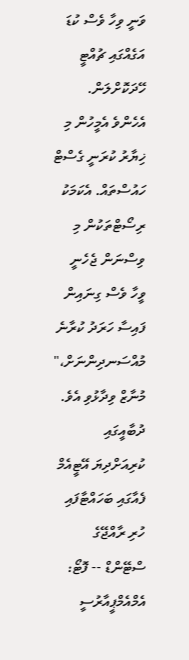ވަނީ ވިހާ ވެސް ކުޑަ އަގެއްގައި ޗުއްޓީ ހޭދަކޮށްލަން. އެހެންވެ އެމީހުން މި ޚިޔާރު ކުރަނީ ގެސްޓް ހައުސްތައް. އެކަމަކު ރިސޯޓްތަކުން މި ވިސްނަން ޖެހެނީ ވީހާ ވެސް ގިނައިން ފައިސާ ހަރަދު ކުރާނެ މުއްސަނދިންނަށް،" މުނާޒް ވިދާޅުވި އެވެ.
ދުބާއީގައި ކުރިއަށްދިޔަ އޭޓީއެމް ފެއާގައި ބަހައްޓާފައި ހުރި ރާއްޖޭގެ ސްޓޭންޑް -- ފޮޓޯ: އެމްއެމްޕީއާރުސީ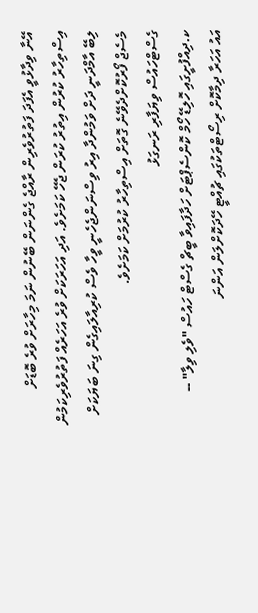އޭނާ ވިދާޅުވީ އެފަދަ ފަތުރުވެރިން ރާއްޖެ ގެންނަން ބޭނުން ނަމަ މިހާރަށް ވުރެ ބޮޑަށް އިސްތިހާރު ކުރުން އިތުރު ކުރަން ޖެހޭ ކަމަށެވެ. އަދި އަހަރަކަށް ވުރެ އަހަރެއް ފަތުރުވެރިކަމުން ލިބޭ އާމްދަނީ ދަށް ވަމުންދާ އިރު ވިސްނަންޖެހެނީ ވީހާ ވެސް ކުރިއާލައިގެން ގިނަ ބަޔަކަށް މެސެޖް ފޯރުކޮށްދެވޭނެ ގޮތަށް އިސްތިހާރު ކުރުމަށް ކަމަށެވެ.
ގެސްޓްހައުސް ވިޔަފާރި ރަނގަޅު
ކ.ދިއްފުށީގައި ހޮލިޑޭ ހޯމް ކޮންސެޕްޓަށް ހަދާފައިވާ ބީޗް ގެސްޓް ހައުސް "ވެލި ވިލާ" --
އައު އަހަރާ ދިމާކޮށް ރިސޯޓްތަކުގައި ޗުއްޓީ ހޭދަކޮށްލަން އަންނަ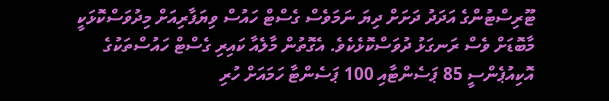ޓޫރިސްޓުންގެ އަދަދު ދަށަށް ދިޔަ ނަމަވެސް ގެސްޓް ހައުސް ވިޔަފާރިއަށް މިދުވަސްކޮޅަކީ މާބޮޑަށް ވެސް ރަނގަޅު ދުވަސްކޮޅެކެވެ. އެގޮތުން މާލެއާ ކައިރި ގެސްޓް ހައުސްތަކުގެ އޮކިއުޕެންސީ 85 ޕަސެންޓާއި 100 ޕަސެންޓާ ހަމައަށް ހުރި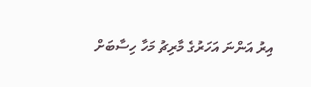އިރު އަންނަ އަހަރުގެ މާރިޗު މަހާ ހިސާބަށް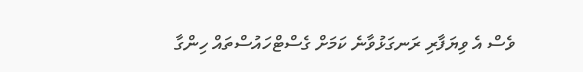ވެސް އެ ވިޔަފާރި ރަނގަޅުވާނެ ކަމަށް ގެސްޓްހައުސްތައް ހިންގާ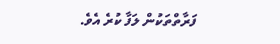ފަރާތްތަކުން ލަފާ ކުރެ އެވެ.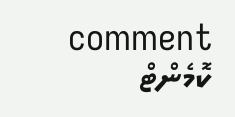comment ކޮމެންޓް